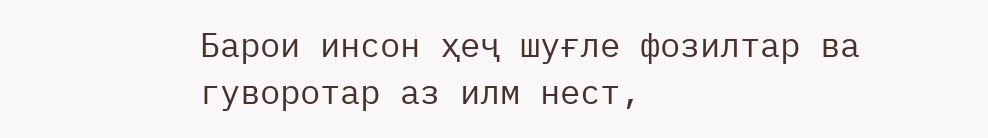Барои инсон ҳеҷ шуғле фозилтар ва гуворотар аз илм нест,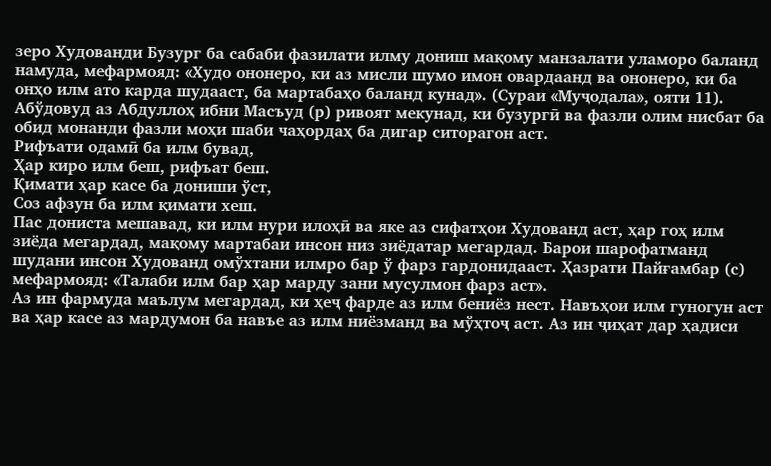зеро Худованди Бузург ба сабаби фазилати илму дониш мақому манзалати уламоро баланд намуда, мефармояд: «Худо ононеро, ки аз мисли шумо имон овардаанд ва ононеро, ки ба онҳо илм ато карда шудааст, ба мартабаҳо баланд кунад». (Сураи «Муҷодала», ояти 11).
Абўдовуд аз Абдуллоҳ ибни Масъуд (р) ривоят мекунад, ки бузургӣ ва фазли олим нисбат ба обид монанди фазли моҳи шаби чаҳордаҳ ба дигар ситорагон аст.
Рифъати одамӣ ба илм бувад,
Ҳар киро илм беш, рифъат беш.
Қимати ҳар касе ба дониши ўст,
Соз афзун ба илм қимати хеш.
Пас дониста мешавад, ки илм нури илоҳӣ ва яке аз сифатҳои Худованд аст, ҳар гоҳ илм зиёда мегардад, мақому мартабаи инсон низ зиёдатар мегардад. Барои шарофатманд шудани инсон Худованд омўхтани илмро бар ў фарз гардонидааст. Ҳазрати Пайғамбар (с) мефармояд: «Талаби илм бар ҳар марду зани мусулмон фарз аст».
Аз ин фармуда маълум мегардад, ки ҳеҷ фарде аз илм бениёз нест. Навъҳои илм гуногун аст ва ҳар касе аз мардумон ба навъе аз илм ниёзманд ва мўҳтоҷ аст. Аз ин ҷиҳат дар ҳадиси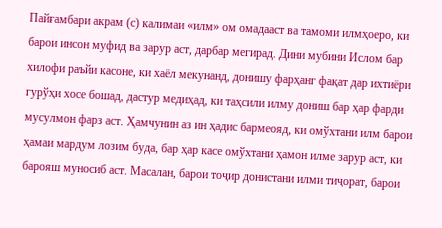Пайғамбари акрам (с) калимаи «илм» ом омадааст ва тамоми илмҳоеро, ки барои инсон муфид ва зарур аст, дарбар мегирад. Дини мубини Ислом бар хилофи раъйи касоне, ки хаёл мекунанд, донишу фарҳанг фақат дар ихтиёри гурўҳи хосе бошад, дастур медиҳад, ки таҳсили илму дониш бар ҳар фарди мусулмон фарз аст. Ҳамчунин аз ин ҳадис бармеояд, ки омўхтани илм барои ҳамаи мардум лозим буда, бар ҳар касе омўхтани ҳамон илме зарур аст, ки барояш муносиб аст. Масалан, барои тоҷир донистани илми тиҷорат, барои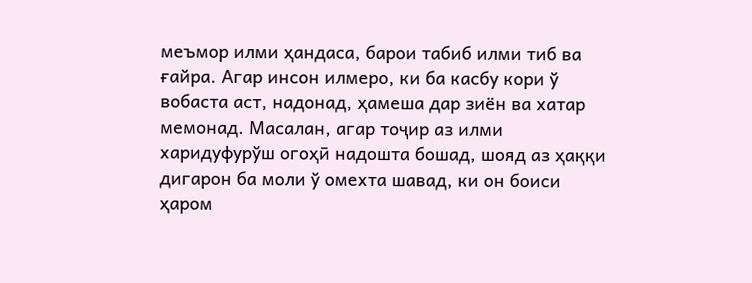меъмор илми ҳандаса, барои табиб илми тиб ва ғайра. Агар инсон илмеро, ки ба касбу кори ў вобаста аст, надонад, ҳамеша дар зиён ва хатар мемонад. Масалан, агар тоҷир аз илми харидуфурўш огоҳӣ надошта бошад, шояд аз ҳаққи дигарон ба моли ў омехта шавад, ки он боиси ҳаром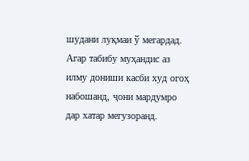шудани луқмаи ў мегардад. Агар табибу муҳандис аз илму дониши касби худ огоҳ набошанд, ҷони мардумро дар хатар мегузоранд.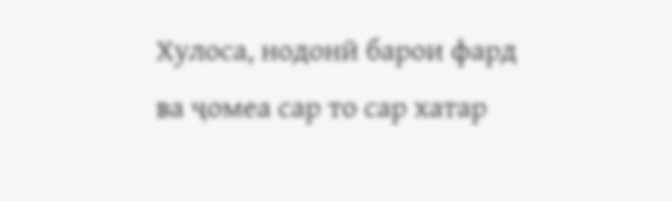Хулоса, нодонӣ барои фард ва ҷомеа сар то сар хатар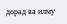дорад ва илму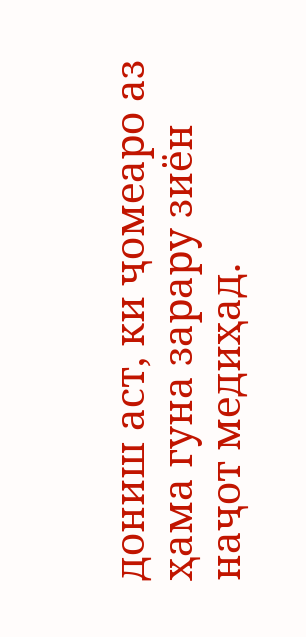дониш аст, ки ҷомеаро аз ҳама гуна зарару зиён наҷот медиҳад.